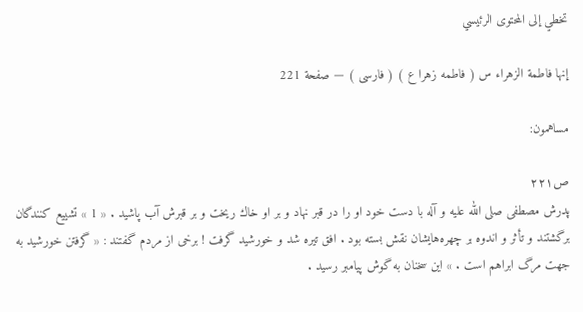تخطي إلى المحتوى الرئيسي

إنها فاطمة الزهراء س ( فاطمه زهرا ع ) ( فارسى ) — صفحة 221

مساهمون:

ص٢٢١
پدرش مصطفى صلى الله عليه و آله با دست خود او را در قبر نهاد و بر او خاك ريخت و بر قبرش آب پاشيد . « 1 » تشييع كنندگان برگشتند و تأثر و اندوه بر چهره‌هايشان نقش بسته بود . افق تيره شد و خورشيد گرفت ! برخى از مردم گفتند : « گرفتن خورشيد به جهت مرگ ابراهم است . » اين سخنان به گوش پيامبر رسيد .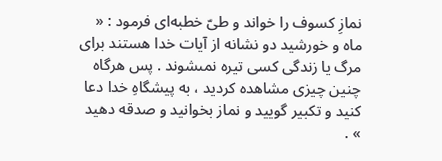نمازِ كسوف را خواند و طىّ خطبه‌اى فرمود : « ماه و خورشيد دو نشانه از آيات خدا هستند براى مرگ يا زندگى كسى تيره نمىشوند . پس هرگاه چنين چيزى مشاهده كرديد ، به پيشگاهِ خدا دعا كنيد و تكبير گوييد و نماز بخوانيد و صدقه دهيد » .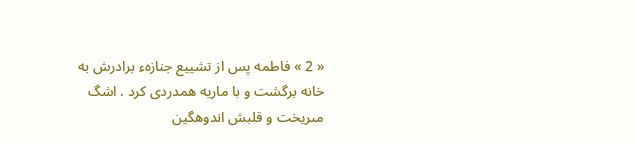« 2 » فاطمه پس از تشييع جنازهء برادرش به خانه برگشت و با ماريه همدردى كرد . اشگ مىريخت و قلبش اندوهگين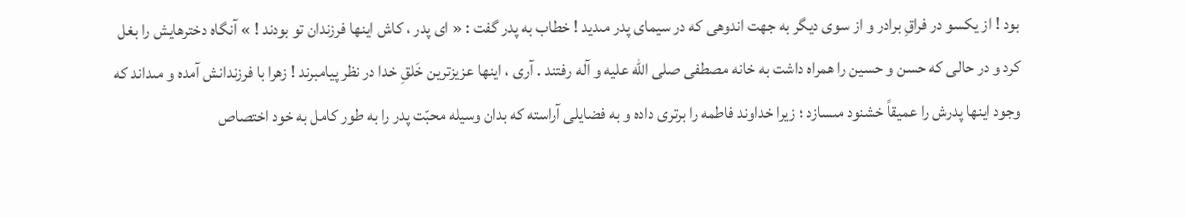بود ! از يكسو در فراقِ برادر و از سوى ديگر به جهت اندوهى كه در سيماى پدر مىديد ! خطاب به پدر گفت : « اى پدر ، كاش اينها فرزندان تو بودند ! » آنگاه دخترهايش را بغل كرد و در حالى كه حسن و حسين را همراه داشت به خانه مصطفى صلى الله عليه و آله رفتند . آرى ، اينها عزيزترين خَلقِ خدا در نظر پيامبرند ! زهرا با فرزندانش آمده و مىداند كه وجود اينها پدرش را عميقاً خشنود مىسازد ؛ زيرا خداوند فاطمه را برترى داده و به فضايلى آراسته كه بدان وسيله محبّت پدر را به طور كامل به خود اختصاص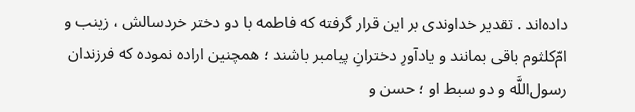داده‌اند . تقدير خداوندى بر اين قرار گرفته كه فاطمه با دو دختر خردسالش ، زينب و ام‌ّكلثوم باقى بمانند و يادآورِ دخترانِ پيامبر باشند ؛ همچنين اراده نموده كه فرزندان رسول‌اللَّه و دو سبط او ؛ حسن و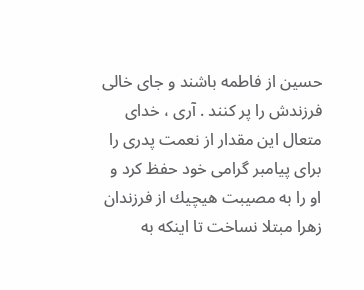حسين از فاطمه باشند و جاى خالى فرزندش را پر كنند . آرى ، خداى متعال اين مقدار از نعمت پدرى را براى پيامبر گرامى خود حفظ كرد و او را به مصيبت هيچيك از فرزندان زهرا مبتلا نساخت تا اينكه به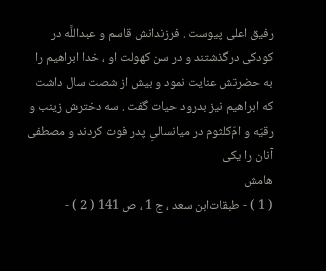رفيق اعلى پيوست . فرزندانش قاسم و عبداللَّه در كودكى درگذشتند و در سن كهولت او ، خدا ابراهيم را به حضرتش عنايت نمود و بيش از شصت سال داشت كه ابراهيم نيز بدرود حيات گفت . سه دخترش زينب و رقيّه و ام‌ّكلثوم در ميانسالىِ پدر فوت كردند و مصطفى آنان را يكى
هامش
( 1 ) - طبقات‌ابن سعد ، ج 1 ، ص 141 ( 2 ) -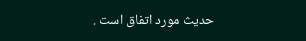حديث مورد اتفاق است .